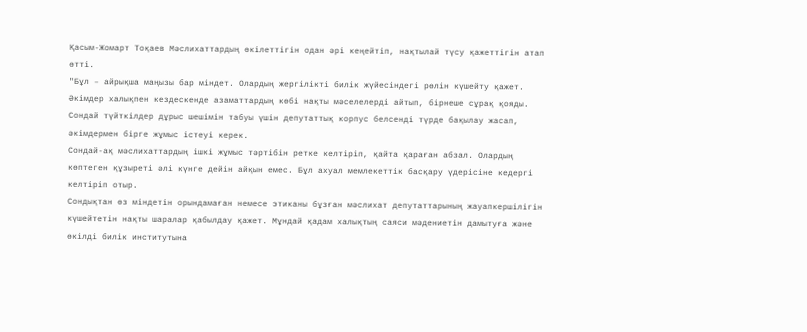Қасым-Жомарт Тоқаев Мәслихаттардың өкілеттігін одан әрі кеңейтіп, нақтылай түсу қажеттігін атап өтті.
"Бұл – айрықша маңызы бар міндет. Олардың жергілікті билік жүйесіндегі рөлін күшейту қажет.
Әкімдер халықпен кездескенде азаматтардың көбі нақты мәселелерді айтып, бірнеше сұрақ қояды. Сондай түйткілдер дұрыс шешімін табуы үшін депутаттық корпус белсенді түрде бақылау жасап, әкімдермен бірге жұмыс істеуі керек.
Сондай-ақ мәслихаттардың ішкі жұмыс тәртібін ретке келтіріп, қайта қараған абзал. Олардың көптеген құзыреті әлі күнге дейін айқын емес. Бұл ахуал мемлекеттік басқару үдерісіне кедергі келтіріп отыр.
Сондықтан өз міндетін орындамаған немесе этиканы бұзған мәслихат депутаттарының жауапкершілігін күшейтетін нақты шаралар қабылдау қажет. Мұндай қадам халықтың саяси мәдениетін дамытуға және өкілді билік институтына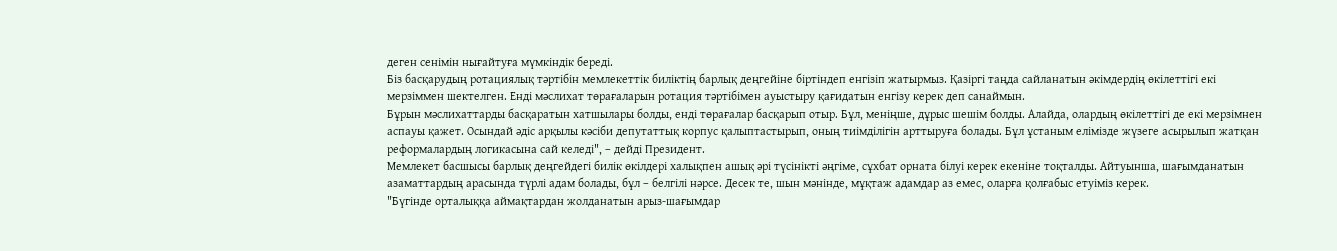деген сенімін нығайтуға мүмкіндік береді.
Біз басқарудың ротациялық тәртібін мемлекеттік биліктің барлық деңгейіне біртіндеп енгізіп жатырмыз. Қазіргі таңда сайланатын әкімдердің өкілеттігі екі мерзіммен шектелген. Енді мәслихат төрағаларын ротация тәртібімен ауыстыру қағидатын енгізу керек деп санаймын.
Бұрын мәслихаттарды басқаратын хатшылары болды, енді төрағалар басқарып отыр. Бұл, меніңше, дұрыс шешім болды. Алайда, олардың өкілеттігі де екі мерзімнен аспауы қажет. Осындай әдіс арқылы кәсіби депутаттық корпус қалыптастырып, оның тиімділігін арттыруға болады. Бұл ұстаным елімізде жүзеге асырылып жатқан реформалардың логикасына сай келеді", – дейді Президент.
Мемлекет басшысы барлық деңгейдегі билік өкілдері халықпен ашық әрі түсінікті әңгіме, сұхбат орната білуі керек екеніне тоқталды. Айтуынша, шағымданатын азаматтардың арасында түрлі адам болады, бұл – белгілі нәрсе. Десек те, шын мәнінде, мұқтаж адамдар аз емес, оларға қолғабыс етуіміз керек.
"Бүгінде орталыққа аймақтардан жолданатын арыз-шағымдар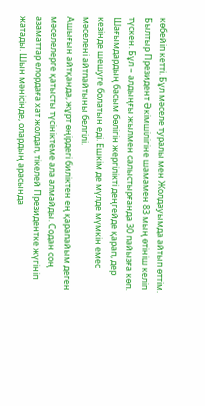көбейіп кетті. Бұл мәселе туралы мен Жолдауымда айтып өттім. Былтыр Президент Әкімшілігіне шамамен 83 мың өтініш келіп түскен. Бұл – алдыңғы жылмен салыстырғанда 30 пайызға көп.
Шағымдардың басым бөлігін жергілікті деңгейде қарап, дер кезінде шешуге болатын еді. Ешкім де мүлде мүмкін емес мәселені айтпайтыны белгілі.
Ашығын айтқанда, жұрт өңірдегі биліктен ең қарапайым деген мәселелерге қатысты түсініктеме ала алмайды. Содан соң азаматтар елордаға хат жолдап, тікелей Президентке жүгініп жатады. Шын мәнісінде, олардың арасында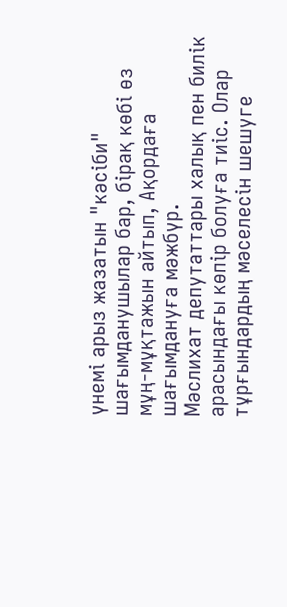үнемі арыз жазатын "кәсіби" шағымданушылар бар, бірақ көбі өз мұң-мұқтажын айтып, Ақордаға шағымдануға мәжбүр.
Мәслихат депутаттары халық пен билік арасындағы көпір болуға тиіс. Олар тұрғындардың мәселесін шешуге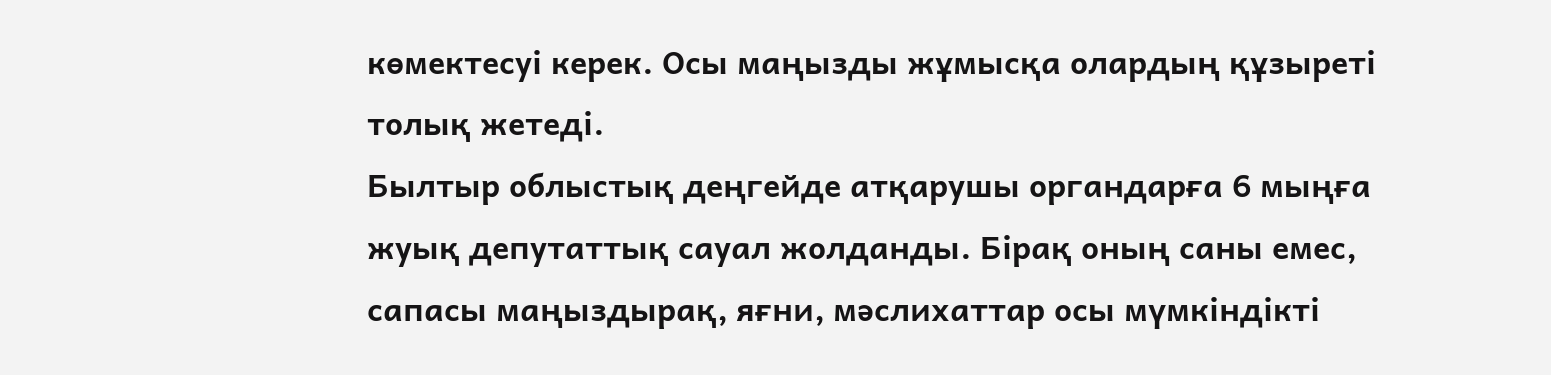көмектесуі керек. Осы маңызды жұмысқа олардың құзыреті толық жетеді.
Былтыр облыстық деңгейде атқарушы органдарға 6 мыңға жуық депутаттық сауал жолданды. Бірақ оның саны емес, сапасы маңыздырақ, яғни, мәслихаттар осы мүмкіндікті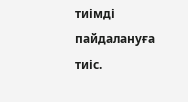тиімді пайдалануға тиіс.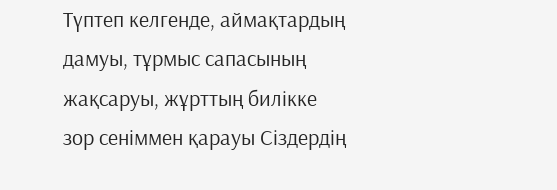Түптеп келгенде, аймақтардың дамуы, тұрмыс сапасының жақсаруы, жұрттың билікке зор сеніммен қарауы Сіздердің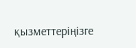қызметтеріңізге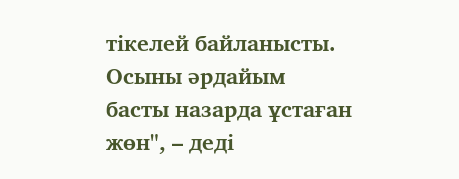тікелей байланысты. Осыны әрдайым басты назарда ұстаған жөн", – деді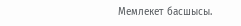Мемлекет басшысы.